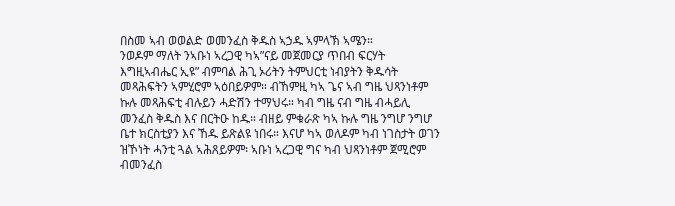በስመ ኣብ ወወልድ ወመንፈስ ቅዱስ ኣኃዱ ኣምላኽ ኣሜን።
ንወዶም ማለት ንኣቡነ ኣረጋዊ ካኣ”ናይ መጀመርያ ጥበብ ፍርሃት እግዚኣብሔር ኢዩ” ብምባል ሕጊ ኦሪትን ትምህርቲ ነብያትን ቅዱሳት መጻሕፍትን ኣምሂሮም ኣዕበይዎም። ብኸምዚ ካኣ ጌና ኣብ ግዜ ህጻንነቶም ኩሉ መጻሕፍቲ ብሉይን ሓድሽን ተማህሩ። ካብ ግዜ ናብ ግዜ ብሓይሊ መንፈስ ቅዱስ እና በርትዑ ከዱ። ብዘይ ምቁራጽ ካኣ ኩሉ ግዜ ንግሆ ንግሆ ቤተ ክርስቲያን እና ኸዱ ይጽልዩ ነበሩ። እናሆ ካኣ ወለዶም ካብ ነገስታት ወገን ዝኾነት ሓንቲ ጓል ኣሕጸይዎም፡ ኣቡነ ኣረጋዊ ግና ካብ ህጻንነቶም ጀሚሮም ብመንፈስ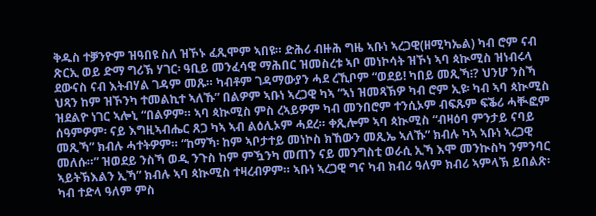ቅዱስ ተቓንዮም ዝዓበዩ ስለ ዝኾኑ ፈጺሞም ኣበዩ። ድሕሪ ብዙሕ ግዜ ኣቡነ ኣረጋዊ(ዘሚካኤል) ካብ ሮም ናብ ጽርኢ ወይ ድማ ግሪኽ ሃገር፡ ዓቢይ መንፈሳዊ ማሕበር ዝመስረቱ ኣቦ መነኮሳት ዝኾነ ኣባ ጳኲሚስ ዝነብሩላ ደውናስ ናብ እትብሃል ገዳም መጹ። ካብቶም ገዳማውያን ሓደ ረኺቦም “ወደይ! ካበይ መጺኻ፧? ህንሆ ንስኻ ህጻን ከም ዝኾንካ ተመልኪተ ኣለኹ” በልዎም ኣቡነ ኣረጋዊ ካኣ “ኣነ ዝመጻኽዎ ካብ ሮም ኢዩ፡ ካብ ኣባ ጳኲሚስ ዝደልዮ ነገር ኣሎኒ “በልዎም። ኣባ ጳኲሚስ ምስ ረኣይዎም ካብ መንበሮም ተንሲኦም ብፍጹም ፍቕሪ ሓቚፎም ሰዓምዎም፡ ናይ እግዚኣብሔር ጸጋ ካኣ ኣብ ልዕሊኦም ሓደረ። ቀጺሎም ኣባ ጳኲሚስ “ብዛዕባ ምንታይ ናባይ መጺኻ” ክብሉ ሓተትዎም። “ከማኻ፡ ከም ኣቦታተይ መነኮስ ክኸውን መጺኤ ኣለኹ” ክብሉ ካኣ ኣቡነ ኣረጋዊ መለሱ።” ዝወደይ ንስኻ ወዲ ንጉስ ከም ምዃንካ መጠን ናይ መንግስቲ ወራሲ ኢኻ እሞ መንኲስካ ንምንባር ኣይትኽእልን ኢኻ” ክብሉ ኣባ ጳኲሚስ ተዛረብዎም። ኣቡነ ኣረጋዊ ግና ካብ ክብሪ ዓለም ክብሪ ኣምላኽ ይበልጽ፡ ካብ ተድላ ዓለም ምስ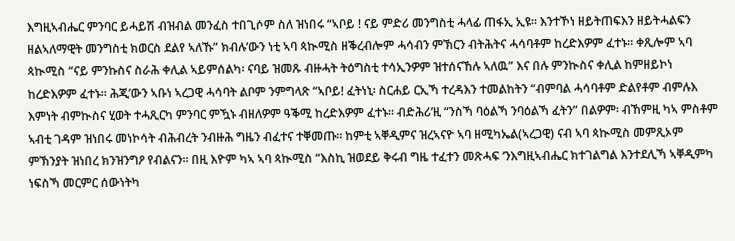እግዚኣብሔር ምንባር ይሓይሽ ብዝብል መንፈስ ተበጊሶም ስለ ዝነበሩ “ኣቦይ ! ናይ ምድሪ መንግስቲ ሓላፊ ጠፋኢ ኢዩ። እንተኾነ ዘይትጠፍእን ዘይትሓልፍን ዘልኣለማዊት መንግስቲ ክወርስ ደልየ ኣለኹ” ክብሉ’ውን ነቲ ኣባ ጳኲሚስ ዘቕረብሎም ሓሳብን ምኽርን ብትሕትና ሓሳባቶም ከረድእዎም ፈተኑ። ቀጺሎም ኣባ ጳኲሚስ “ናይ ምንኩስና ስራሕ ቀሊል ኣይምሰልካ፡ ናባይ ዝመጹ ብዙሓት ትዕግስቲ ተሳኢንዎም ዝተሰናኸሉ ኣለዉ” እና በሉ ምንኲስና ቀሊል ከምዘይኮነ ከረድእዎም ፈተኑ። ሕጂ’ውን ኣቡነ ኣረጋዊ ሓሳባት ልቦም ንምግላጽ “ኣቦይ! ፈትነኒ፡ ስርሐይ ርኢኻ ተረዳእን ተመልከትን “ብምባል ሓሳባቶም ድልየቶም ብምሉእ እምነት ብምኲስና ሂወት ተሓጺርካ ምንባር ምዃኑ ብዘለዎም ዓቕሚ ከረድእዎም ፈተኑ። ብድሕሪ’ዚ “ንስኻ ባዕልኻ ንባዕልኻ ፈትን” በልዎም፡ ብኸምዚ ካኣ ምስቶም ኣብቲ ገዳም ዝነበሩ መነኮሳት ብሕብረት ንብዙሕ ግዜን ብፈተና ተቐመጡ። ከምቲ ኣቐዲምና ዝረኣናዮ ኣባ ዘሚካኤል(ኣረጋዊ) ናብ ኣባ ጳኲሚስ መምጺኦም ምኽንያት ዝነበረ ክንዝንግዖ የብልናን። በዚ እዮም ካኣ ኣባ ጳኲሚስ “እስኪ ዝወደይ ቅሩብ ግዜ ተፈተን መጽሓፍ ‘ንእግዚኣብሔር ክተገልግል እንተደሊኻ ኣቐዲምካ ነፍስኻ መርምር ሰውነትካ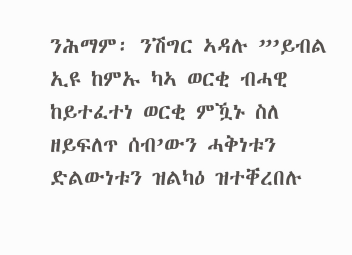ንሕማም፡ ንሽግር ኣዳሉ ”’ይብል ኢዩ ከምኡ ካኣ ወርቂ ብሓዊ ከይተፈተነ ወርቂ ምዃኑ ስለ ዘይፍለጥ ሰብ’ውን ሓቅነቱን ድልውነቱን ዝልካዕ ዝተቐረበሉ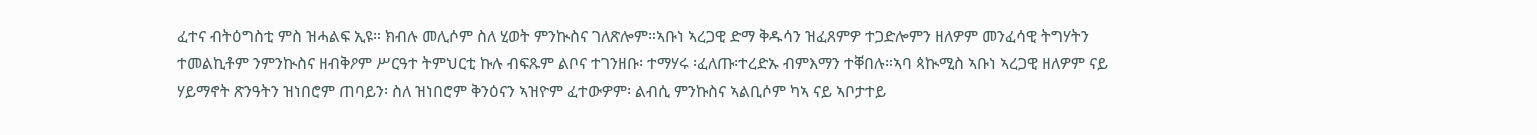ፈተና ብትዕግስቲ ምስ ዝሓልፍ ኢዩ። ክብሉ መሊሶም ስለ ሂወት ምንኲስና ገለጽሎም።ኣቡነ ኣረጋዊ ድማ ቅዱሳን ዝፈጸምዎ ተጋድሎምን ዘለዎም መንፈሳዊ ትግሃትን ተመልኪቶም ንምንኲስና ዘብቅዖም ሥርዓተ ትምህርቲ ኩሉ ብፍጹም ልቦና ተገንዘቡ፡ ተማሃሩ ፡ፈለጡ፡ተረድኡ ብምእማን ተቐበሉ።ኣባ ጳኲሚስ ኣቡነ ኣረጋዊ ዘለዎም ናይ ሃይማኖት ጽንዓትን ዝነበሮም ጠባይን፡ ስለ ዝነበሮም ቅንዕናን ኣዝዮም ፈተውዎም፡ ልብሲ ምንኩስና ኣልቢሶም ካኣ ናይ ኣቦታተይ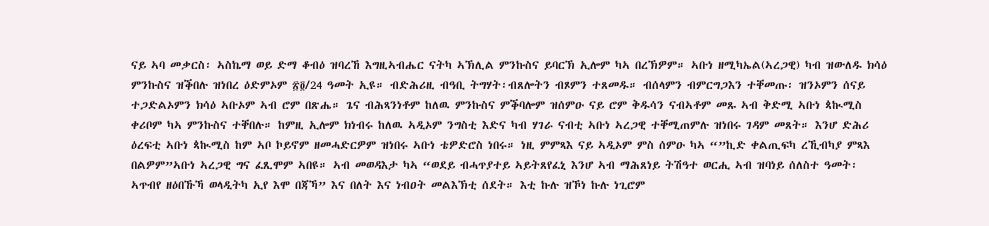ናይ ኣባ መቃርስ፡ ኣስኬማ ወይ ድማ ቆብዕ ዝባረኸ እግዚኣብሔር ናትካ ኣኽሊል ምንኩስና ይባርኽ ኢሎም ካኣ በረኽዎም። ኣቡነ ዘሚካኤል(ኣረጋዊ) ካብ ዝውለዱ ክሳዕ ምንኩስና ዝቕበሉ ዝነበረ ዕድምኦም ፳፬/24 ዓመት ኢዩ። ብድሕሪዚ ብዓቢ ትግሃት፡ብጸሎትን ብጾምን ተጸመዱ። ብሰላምን ብምርግጋእን ተቐመጡ፡ ዝንኦምን ሰናይ ተጋድልኦምን ክሳዕ ኣቡኦም ኣብ ሮም በጽሔ። ጌና ብሕጻንነቶም ከለዉ ምንኩስና ምቕባሎም ዝሰምዑ ናይ ሮም ቅዱሳን ናብኣቶም መጹ ኣብ ቅድሚ ኣቡነ ጳኲሚስ ቀሪቦም ካኣ ምንኩስና ተቐበሉ። ከምዚ ኢሎም ክነብሩ ከለዉ ኣዲኦም ንግስቲ እድና ካብ ሃገራ ናብቲ ኣቡነ ኣረጋዊ ተቐሚጠምሉ ዝነበሩ ገዳም መጸት። እንሆ ድሕሪ ዕረፍቲ ኣቡነ ጳኲሚስ ከም ኣቦ ኮይኖም ዘመሓድርዎም ዝነበሩ ኣቡነ ቴዎድሮስ ነበሩ። ነዚ ምምጻእ ናይ ኣዲኦም ምስ ሰምዑ ካኣ “”ኪድ ቀልጢፍካ ረኺብካያ ምጻእ በልዎም”ኣቡነ ኣረጋዊ ግና ፈጺሞም ኣበዩ። ኣብ መወዳእታ ካኣ “ወደይ ብሓጥያተይ ኣይትጸየፈኒ እንሆ ኣብ ማሕጸነይ ትሽዓተ ወርሒ ኣብ ዝባነይ ሰለስተ ዓመት፡ ኣጥብየ ዘዕበኹኻ ወላዲትካ ኢየ እሞ በጃኻ” እና በለት እና ነብዐት መልእኽቲ ሰደት። እቲ ኩሉ ዝኾነ ኩሉ ነጊሮም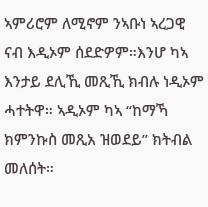ኣምሪሮም ለሚኖም ንኣቡነ ኣረጋዊ ናብ እዲኦም ሰደድዎም።እንሆ ካኣ እንታይ ደሊኺ መጺኺ ክብሉ ነዲኦም ሓተትዋ። ኣዲኦም ካኣ “ከማኻ ክምንኩስ መጺአ ዝወደይ” ክትብል መለሰት።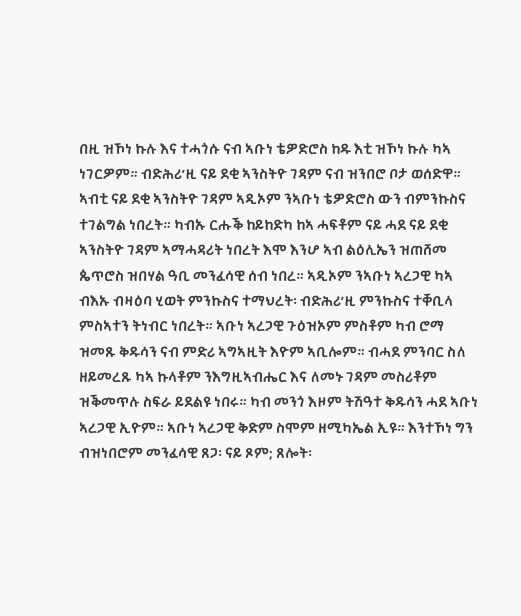በዚ ዝኾነ ኩሉ እና ተሓጎሱ ናብ ኣቡነ ቴዎድሮስ ከዱ እቲ ዝኾነ ኩሉ ካኣ ነገርዎም። ብድሕሪ’ዚ ናይ ደቂ ኣንስትዮ ገዳም ናብ ዝንበሮ ቦታ ወሰድዋ። ኣብቲ ናይ ደቂ ኣንስትዮ ገዳም ኣዲኦም ንኣቡነ ቴዎድሮስ ውን ብምንኩስና ተገልግል ነበረት። ካብኡ ርሑቕ ከይከድካ ከኣ ሓፍቶም ናይ ሓደ ናይ ደቂ ኣንስትዮ ገዳም ኣማሓዳሪት ነበረት እሞ እንሆ ኣብ ልዕሊኤን ዝጠሸመ ጴጥሮስ ዝበሃል ዓቢ መንፈሳዊ ሰብ ነበረ። ኣዲኦም ንኣቡነ ኣረጋዊ ካኣ ብእኡ ብዛዕባ ሂወት ምንኩስና ተማህረት፡ ብድሕሪ’ዚ ምንኩስና ተቐቢላ ምስኣተን ትነብር ነበረት። ኣቡነ ኣረጋዊ ጉዕዝኦም ምስቶም ካብ ሮማ ዝመጹ ቅዱሳን ናብ ምድሪ ኣግኣዚት እዮም ኣቢሎም። ብሓደ ምንባር ስለ ዘይመረጹ ካኣ ኩላቶም ንእግዚኣብሔር እና ለመኑ ገዳም መስሪቶም ዝቕመጥሉ ስፍራ ይደልዩ ነበሩ። ካብ መንጎ እዞም ትሽዓተ ቅዱሳን ሓደ ኣቡነ ኣረጋዊ ኢዮም። ኣቡነ ኣረጋዊ ቅድም ስሞም ዘሚካኤል ኢዩ። እንተኾነ ግን ብዝነበሮም መንፈሳዊ ጸጋ፡ ናይ ጾም; ጸሎት፡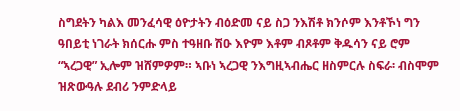ስግደትን ካልእ መንፈሳዊ ዕዮታትን ብዕድመ ናይ ስጋ ንእሽቶ ክንሶም እንቶኾነ ግን ዓበይቲ ነገራት ክሰርሑ ምስ ተዓዘቡ ሽዑ እዮም እቶም ብጾቶም ቅዱሳን ናይ ሮም “ኣረጋዊ” ኢሎም ዝሸምዎም። ኣቡነ ኣረጋዊ ንእግዚኣብሔር ዘስምርሉ ስፍራ፡ ብስሞም ዝጽውዓሉ ደብሪ ንምድላይ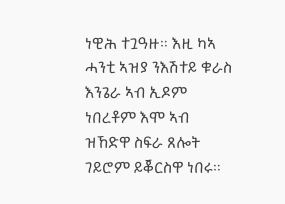ነዊሕ ተጓዓዙ። እዚ ካኣ ሓንቲ ኣዝያ ንእሽተይ ቁራስ እንጌራ ኣብ ኢዶም ነበረቶም እሞ ኣብ ዝኸድዋ ስፍራ ጸሎት ገይሮም ይቖርስዋ ነበሩ።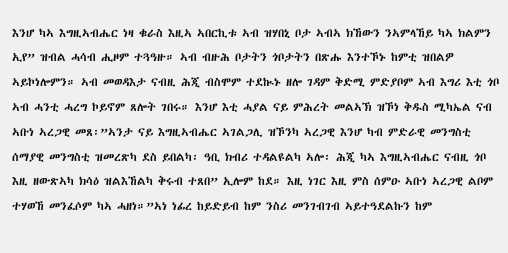እንሆ ካኣ እግዚኣብሔር ነዛ ቁራስ እዚኣ ኣበርኪቱ ኣብ ዝሃበኒ ቦታ ኣብኣ ክኸውን ንኣምላኸይ ካኣ ክልምን ኢየ” ዝብል ሓሳብ ሒዞም ተጓዓዙ። ኣብ ብዙሕ ቦታትን ጎቦታትን በጽሑ እንተኾኑ ከምቲ ዝበልዎ ኣይኮነሎምን። ኣብ መወዳእታ ናብዚ ሕጂ ብስሞም ተደኲኑ ዘሎ ገዳም ቅድሚ ምድያቦም ኣብ እግሪ እቲ ጎቦ ኣብ ሓንቲ ሓረግ ኮይኖም ጸሎት ገበሩ። እንሆ እቲ ሓያል ናይ ምሕረት መልኣኽ ዝኾነ ቅዱስ ሚካኤል ናብ ኣቡነ ኣረጋዊ መጸ፡”ኣንታ ናይ እግዚኣብሔር ኣገልጋሊ ዝኾንካ ኣረጋዊ እንሆ ካብ ምድራዊ መንግስቲ ሰማያዊ መንግስቲ ዝመረጽካ ደስ ይበልካ፡ ዓቢ ክብሪ ተዳልዩልካ ኣሎ፡ ሕጂ ካኣ እግዚኣብሔር ናብዚ ጎቦ እዚ ዘውጽኣካ ክሳዕ ዝልእኸልካ ቅሩብ ተጸበ” ኢሎም ከደ። እዚ ነገር እዚ ምስ ሰምዑ ኣቡነ ኣረጋዊ ልቦም ተሃወኸ መንፈሶም ካኣ ሓዘነ።”ኣነ ነፊረ ከይድይብ ከም ንስሪ መንገብገብ ኣይተዓደልኩን ከም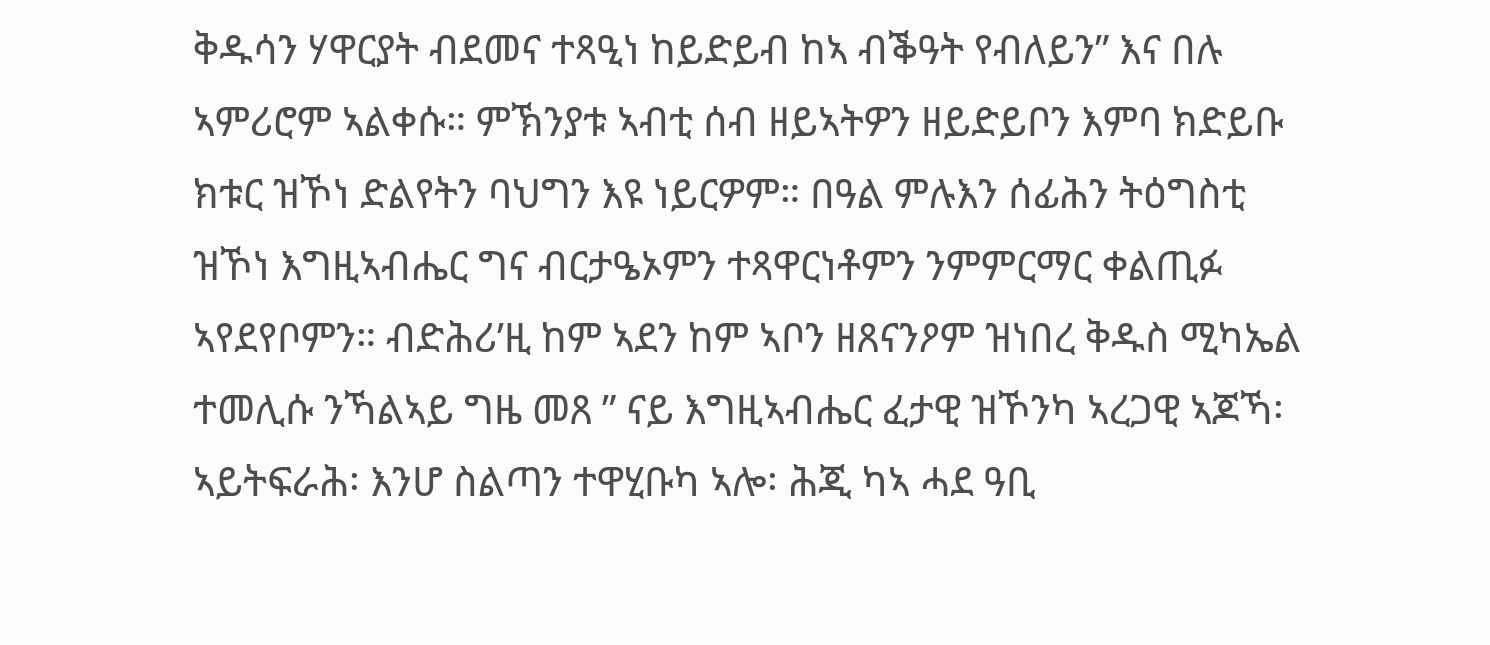ቅዱሳን ሃዋርያት ብደመና ተጻዒነ ከይድይብ ከኣ ብቕዓት የብለይን” እና በሉ ኣምሪሮም ኣልቀሱ። ምኽንያቱ ኣብቲ ሰብ ዘይኣትዎን ዘይድይቦን እምባ ክድይቡ ክቱር ዝኾነ ድልየትን ባህግን እዩ ነይርዎም። በዓል ምሉእን ሰፊሕን ትዕግስቲ ዝኾነ እግዚኣብሔር ግና ብርታዔኦምን ተጻዋርነቶምን ንምምርማር ቀልጢፉ ኣየደየቦምን። ብድሕሪ’ዚ ከም ኣደን ከም ኣቦን ዘጸናንዖም ዝነበረ ቅዱስ ሚካኤል ተመሊሱ ንኻልኣይ ግዜ መጸ ” ናይ እግዚኣብሔር ፈታዊ ዝኾንካ ኣረጋዊ ኣጆኻ፡ ኣይትፍራሕ፡ እንሆ ስልጣን ተዋሂቡካ ኣሎ፡ ሕጂ ካኣ ሓደ ዓቢ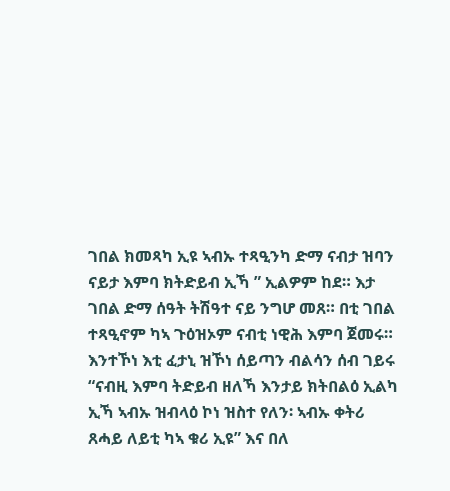ገበል ክመጻካ ኢዩ ኣብኡ ተጻዒንካ ድማ ናብታ ዝባን ናይታ እምባ ክትድይብ ኢኻ ” ኢልዎም ከደ። እታ ገበል ድማ ሰዓት ትሽዓተ ናይ ንግሆ መጸ። በቲ ገበል ተጻዒኖም ካኣ ጉዕዝኦም ናብቲ ነዊሕ እምባ ጀመሩ። እንተኾነ እቲ ፈታኒ ዝኾነ ሰይጣን ብልሳን ሰብ ገይሩ “ናብዚ እምባ ትድይብ ዘለኻ እንታይ ክትበልዕ ኢልካ ኢኻ ኣብኡ ዝብላዕ ኮነ ዝስተ የለን፡ ኣብኡ ቀትሪ ጸሓይ ለይቲ ካኣ ቁሪ ኢዩ” እና በለ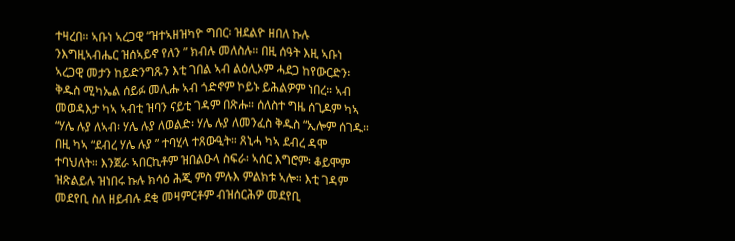ተዛረበ። ኣቡነ ኣረጋዊ “ዝተኣዘዝካዮ ግበር፡ ዝደልዮ ዘበለ ኩሉ ንእግዚኣብሔር ዝሰኣይኖ የለን ” ክብሉ መለስሉ። በዚ ሰዓት እዚ ኣቡነ ኣረጋዊ መታን ከይድንግጹን እቲ ገበል ኣብ ልዕሊኦም ሓደጋ ከየውርድን፡ ቅዱስ ሚካኤል ሰይፉ መሊሑ ኣብ ጎድኖም ኮይኑ ይሕልዎም ነበረ። ኣብ መወዳእታ ካኣ ኣብቲ ዝባን ናይቲ ገዳም በጽሑ። ሰለስተ ግዜ ሰጊዶም ካኣ “ሃሌ ሉያ ለኣብ፡ ሃሌ ሉያ ለወልድ፡ ሃሌ ሉያ ለመንፈስ ቅዱስ “ኢሎም ሰገዱ። በዚ ካኣ “ደብረ ሃሌ ሉያ ” ተባሂላ ተጸውዒት። ጸኒሓ ካኣ ደብረ ዳሞ ተባህለት። እንጀራ ኣበርኪቶም ዝበልዑላ ስፍራ፡ ኣሰር እግሮም፡ ቆይሞም ዝጽልይሉ ዝነበሩ ኩሉ ክሳዕ ሕጂ ምስ ምሉእ ምልክቱ ኣሎ። እቲ ገዳም መደየቢ ስለ ዘይብሉ ደቂ መዛምርቶም ብዝሰርሕዎ መደየቢ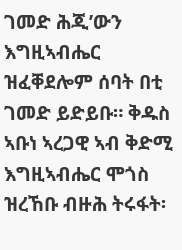ገመድ ሕጂ’ውን እግዚኣብሔር ዝፈቐደሎም ሰባት በቲ ገመድ ይድይቡ። ቅዱስ ኣቡነ ኣረጋዊ ኣብ ቅድሚ እግዚኣብሔር ሞጎስ ዝረኸቡ ብዙሕ ትሩፋት፡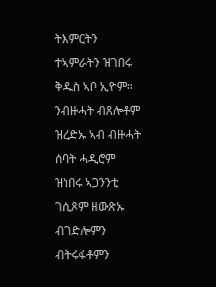ትእምርትን ተኣምራትን ዝገበሩ ቅዱስ ኣቦ ኢዮም። ንብዙሓት ብጸሎቶም ዝረድኡ ኣብ ብዙሓት ሰባት ሓዲሮም ዝነበሩ ኣጋንንቲ ገሲጾም ዘውጽኡ ብገድሎምን ብትሩፋቶምን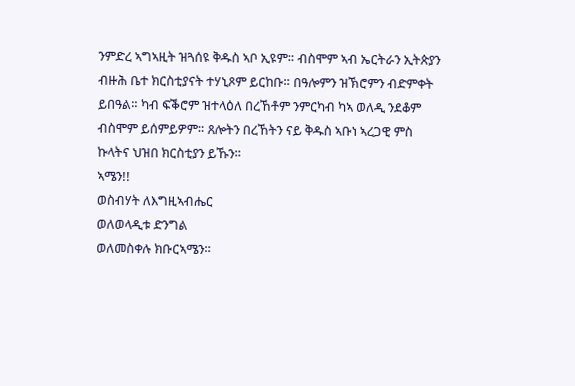ንምድረ ኣግኣዚት ዝጓሰዩ ቅዱስ ኣቦ ኢዩም። ብስሞም ኣብ ኤርትራን ኢትጵያን ብዙሕ ቤተ ክርስቲያናት ተሃኒጾም ይርከቡ። በዓሎምን ዝኽሮምን ብድምቀት ይበዓል። ካብ ፍቕሮም ዝተላዕለ በረኸቶም ንምርካብ ካኣ ወለዲ ንደቆም ብስሞም ይሰምይዎም። ጸሎትን በረኸትን ናይ ቅዱስ ኣቡነ ኣረጋዊ ምስ ኩላትና ህዝበ ክርስቲያን ይኹን።
ኣሜን!!
ወስብሃት ለእግዚኣብሔር
ወለወላዲቱ ድንግል
ወለመስቀሉ ክቡርኣሜን።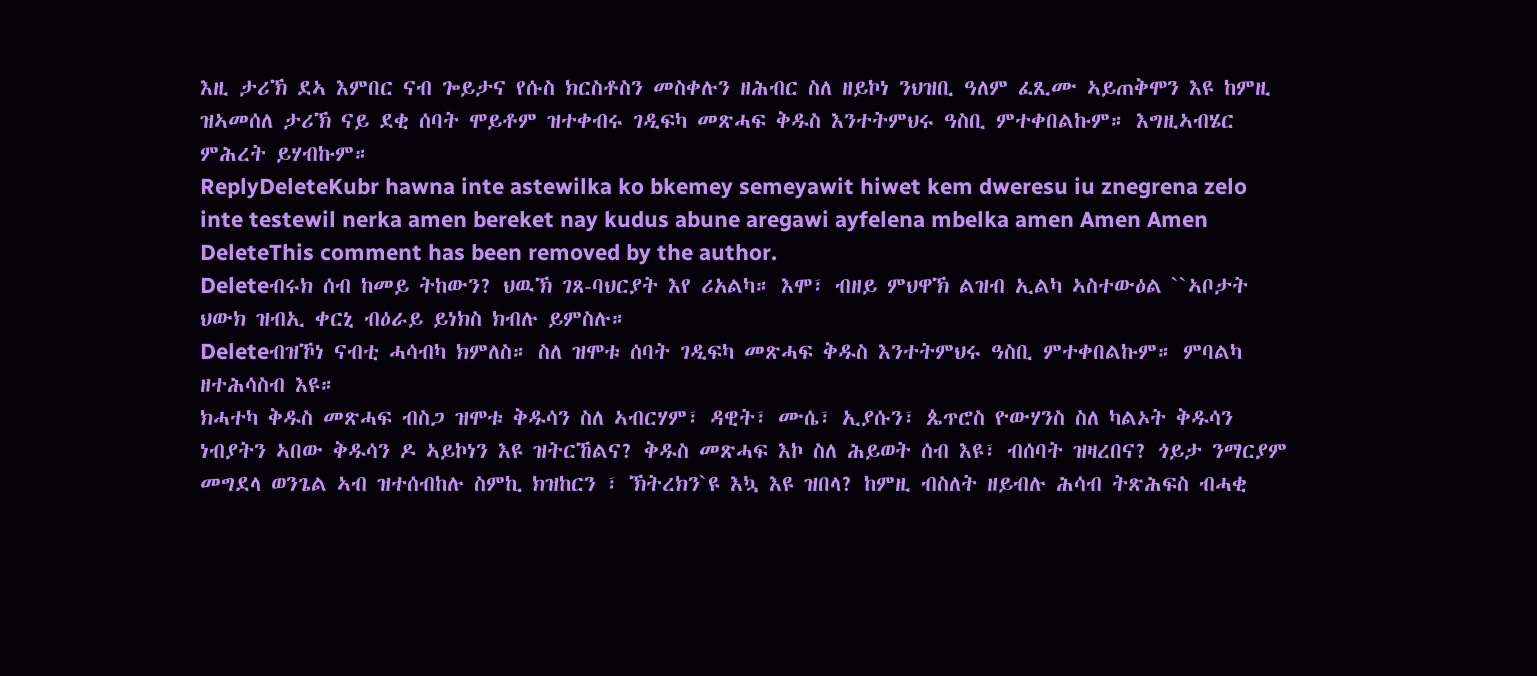እዚ ታሪኽ ደኣ እምበር ናብ ጐይታና የሱስ ክርስቶስን መስቀሉን ዘሕብር ስለ ዘይኮነ ንህዝቢ ዓለም ፈጺሙ ኣይጠቅሞን እዩ ከምዚ ዝኣመሰለ ታሪኽ ናይ ደቂ ሰባት ሞይቶም ዝተቀብሩ ገዲፍካ መጽሓፍ ቅዱስ እንተትምህሩ ዓስቢ ምተቀበልኩም። እግዚኣብሄር ምሕረት ይሃብኩም።
ReplyDeleteKubr hawna inte astewilka ko bkemey semeyawit hiwet kem dweresu iu znegrena zelo inte testewil nerka amen bereket nay kudus abune aregawi ayfelena mbelka amen Amen Amen
DeleteThis comment has been removed by the author.
Deleteብሩክ ሰብ ከመይ ትከውን? ህዉኽ ገጸ-ባህርያት እየ ሪአልካ። እሞ፣ ብዘይ ምህዋኽ ልዝብ ኢልካ ኣስተውዕል ``ኣቦታት ህውክ ዝብኢ ቀርኒ ብዕራይ ይነክስ ክብሉ ይምስሉ።
Deleteብዝኾነ ናብቲ ሓሳብካ ክምለስ። ስለ ዝሞቱ ሰባት ገዲፍካ መጽሓፍ ቅዱስ እንተትምህሩ ዓስቢ ምተቀበልኩም። ምባልካ ዘተሕሳስብ እዩ።
ክሓተካ ቅዱስ መጽሓፍ ብስጋ ዝሞቱ ቅዱሳን ስለ ኣብርሃም፣ ዳዊት፣ ሙሴ፣ ኢያሱን፣ ጴጥሮስ ዮውሃንስ ስለ ካልኦት ቅዱሳን ነብያትን ኣበው ቅዱሳን ዶ ኣይኮነን እዩ ዝትርኸልና? ቅዱስ መጽሓፍ እኮ ስለ ሕይወት ሰብ እዩ፣ ብሰባት ዝዛረበና? ጎይታ ንማርያም መግደላ ወንጌል ኣብ ዝተሰብከሉ ስምኪ ክዝከርን ፣ ኽትረክን`ዩ እኳ እዩ ዝበላ? ከምዚ ብስለት ዘይብሉ ሕሳብ ትጽሕፍስ ብሓቂ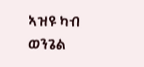ኣዝዩ ካብ ወንጌል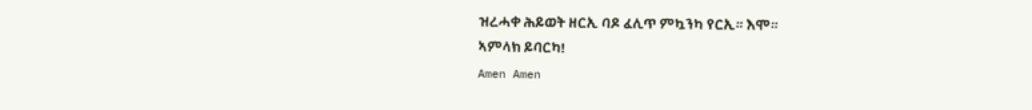ዝረሓቀ ሕይወት ዘርኢ ባዶ ፈሊጥ ምኳንካ የርኢ። እሞ።
ኣምላክ ይባርካ!
Amen Amen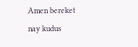Amen bereket nay kudus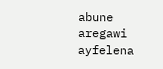abune aregawi ayfelena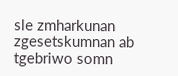sle zmharkunan zgesetskumnan ab tgebriwo somn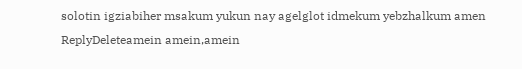solotin igziabiher msakum yukun nay agelglot idmekum yebzhalkum amen
ReplyDeleteamein amein,amein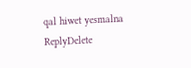qal hiwet yesmalna
ReplyDelete